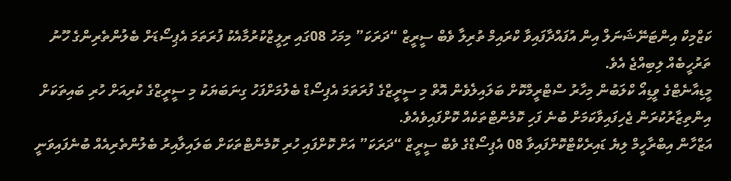ކަޒްމިކް އިންޓަނޭޝަނަލް އިން އުފައްދާފައިވާ ކްރައިމް ތުރިލާ ވެބް ސީރީޒް “ދަރަކަ” މިމަހު 08ގައި ރިލީޒްކުރުމާއެކު ފުރަތަމަ އެޕިސޯޑަށް ބެލުންތެރިންގެ ހޫނު ތަރުހީބެއް ލިބިއްޖެ އެވެ.
މީޑިއާނެޓްގެ ވީޑިއޯ ކްލަބުން މިހާރު ސްޓްރީމްކޮށް ބަލައިލެވެން އޮތް މި ސީރީޒްގެ ފުރަތަމަ އެޕިސޯޑް ބެލުމަށްފަހު ގިނަބަޔަކު މި ސީރީޒްގެ ކުރިއަށް ހުރި ބައިތަކަށް އިންތިޒާރުކުރަން ޖެހިފައިވާކަމަށް ބުނެ ފަހި ކޮމެންޓްތަކެއް ކޮށްފައިވެއެވެ.
އަޒްހާން އިބްރާހީމް ލިޔެ ޑައިރެކްޓްކޮށްފައިވާ 08 އެޕިސޯޑްގެ ވެބް ސީރީޒް “ދަރަކަ” އަށް ކޮށްފައި ހުރި ކޮމެންޓްތަކަށް ބަލައިލާއިރު ބެލުންތެރިއެއް ބުނެފައިވަނީ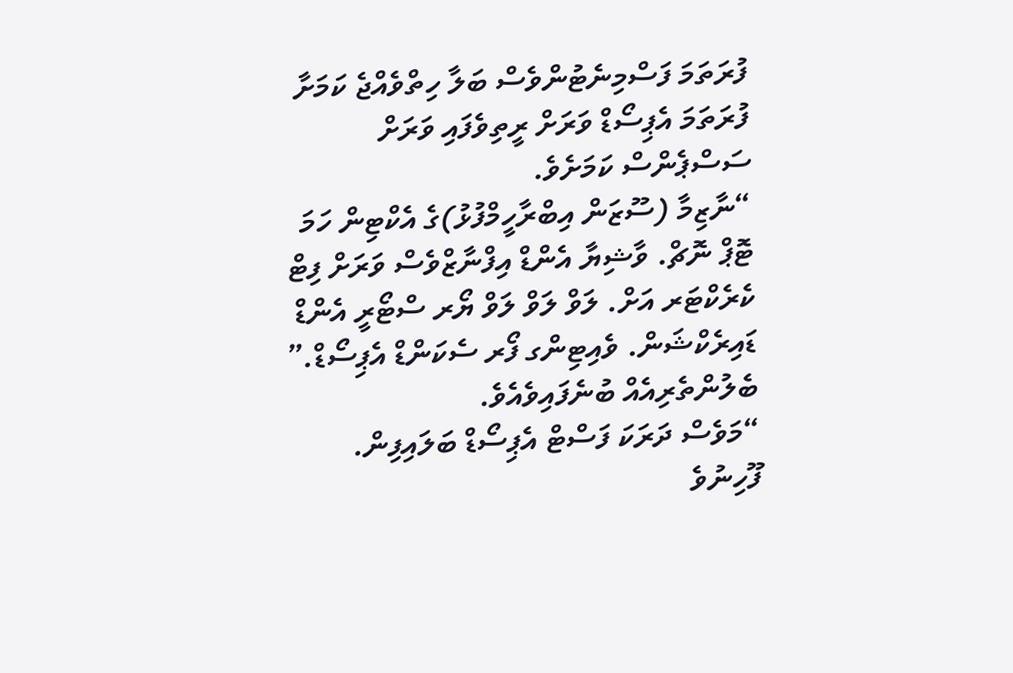ފުރަތަމަ ފަސްމިނެޓުންވެސް ބަލާ ހިތްވެއްޖެ ކަމަށާ ފުރަތަމަ އެޕިސޯޑް ވަރަށް ރީތިވެފައި ވަރަށް ސަސްޕެންސް ކަމަށެވެ.
“ނާޒިމާ (ސޫޒަން އިބްރާހީމްފުޅު)ގެ އެކްޓިން ހަމަ ޓޮޕް ނޮޗް. ވާޝިޔާ އެންޑް އިފްނާޒްވެސް ވަރަށް ފިޓް ކެރެކްޓަރ އަށް. ލަވް ލަވް ލަވް ޔޯރ ސްޓޯރީ އެންޑް ޑައިރެކްޝަން. ވެއިޓިންގ ފޯރ ސެކަންޑް އެޕިސޯޑް.” ބެލުންތެރިއެއް ބުނެފައިވެއެވެ.
“މަވެސް ދަރަކަ ފަސްޓް އެޕިސޯޑް ބަލައިފިން. ފޫހިނުވެ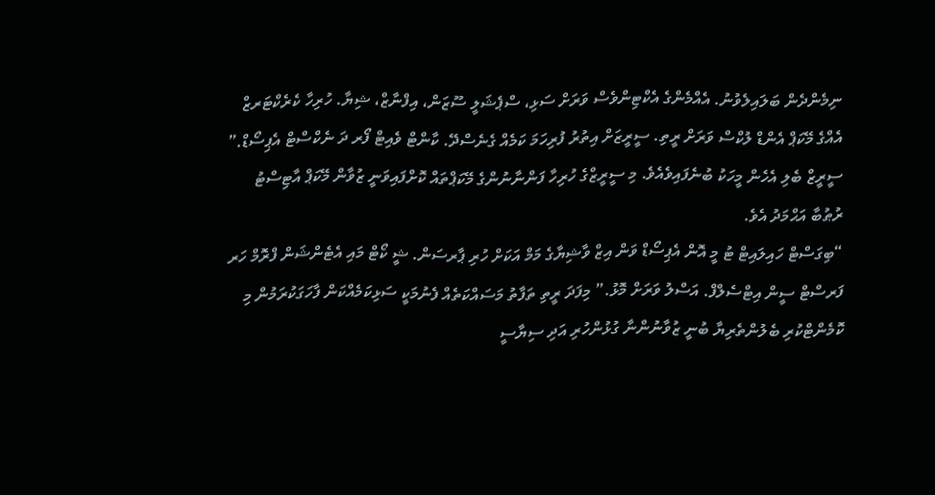ނިމެންދެން ބަލައިލެވުނު. އެއްމެންގެ އެކްޓިންވެސް ވަރަށް ސަޅި، ސްޕެޝަލީ ސޫޒަން، އިފްނާޒް، ޝިޔާ. ހުރިހާ ކެރެކްޓަރޒް އެއްގެ މޭކަޕް އެންޑް ލުކްސް ވަރަށް ރީތި. ސީރީޒަށް އިތުރު ފުރިހަމަ ކަމެއް ގެނެސްދޭ. ކާންޓް ވެއިޓް ފޯރ ދަ ނެކްސްޓް އެޕިސޯޑް.” ސީރީޒް ބެލި އެހެން މީހަކު ބުނެފައިވެއެވެ. މި ސީރީޒްގެ ހުރިހާ ފަންނާނުންގެ މޭކަޕްތައް ކޮށްފައިވަނީ ޒުވާން މޭކަޕް އާޓިސްޓު ރުޠުބާ އަޙްމަދު އެވެ.
“ބިގަސްޓް ހައިލައިޓް ޓު މީ އޮން އެޕިސޯޑް ވަން އިޒް ވާޝިޔާގެ މަމް އަކަށް ހުރި ޕާރސަން. ޝީ ކޯޓް މައި އެޓެންޝަން ފްރޮމް ހަރ ފަރސްޓް ސީން އިޓްސެލްފް. އަސްލު ވަރަށް މޮޅު.” މިފަދަ ރީތި ތަފާތު މަސައްކަތެއް ފެނުމަކީ ސަޅިކަމެއްކަން ފާހަގަކުރަމުން މި ކޮމެންޓްކުރި ބެލުންތެރިޔާ ބުނީ ޒުވާނުންނާ ގުޅުންހުރި އަދި ސިޔާސީ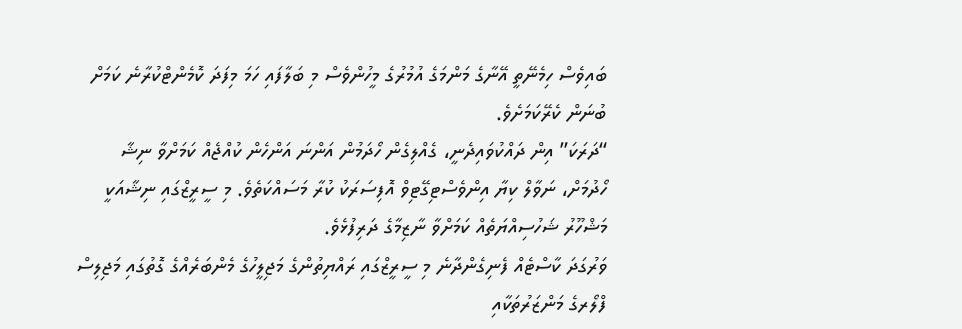ބައިވެސް ހިމެނޭތީ އޭނާގެ މަންމަގެ އުމުރުގެ މީހުންވެސް މި ބަލާފައި ހަމަ މިފަދަ ކޮމެންޓްކުރާނެ ކަމަށް ބުނަން ކެރޭކަމަށެވެ.
“ދަރަކަ” އިން ދައްކުވައިދެނީ، ގެއްލިގެން ހޯދަމުން އަންނަ އަންހެން ކުއްޖެއް ކަމަށްވާ ނިޝާ ހޯދުމަށް، ނަވާލް ކިޔާ އިންވެސްޓިގޭޓިވް އޮފިސަރަކު ކުރާ މަސައްކަތެވެ. މި ސީރީޒްގައި ނިޝާއަކީ މަޝްހޫރު ޝަހުސިއްޔަތެއް ކަމަށްވާ ނާޒިމާގެ ދަރިފުޅެވެ.
ވަރުގަދަ ކާސްޓެއް ފެނިގެންދާނެ މި ސީރީޒްގައި ރައްޔިތުންގެ މަޖިލީހުގެ މެންބަރެއްގެ ގޮތުގައި މަޖިލިސް ފްލޯރގެ މަންޒަރުތަކާއި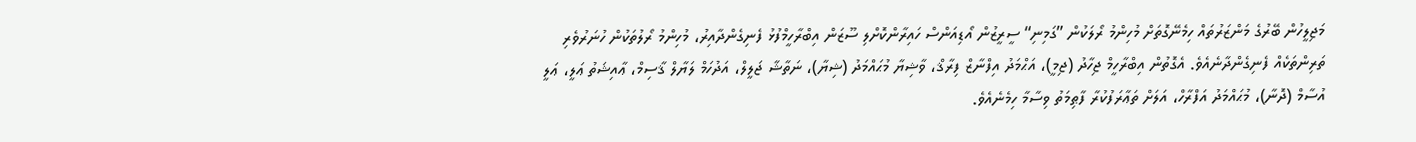މަޖިލީހުން ބޭރުގެ މަންޒަރުތައް ހިމެނޭގޮތަށް މުހިންމު ރޯލަކުން ”ގަމިނި“ ސީރީޒުން އޯޑިއަންސް ހައިރާންކޮށްލި ސޫޒަން އިބްރާހީމްފުޅު ފެނިގެންދާއިރު، މުހިންމު ރޯލުތަކުން ހުނަރުވެރި ތަރިންތަކެއް ފެނިގެންދާނެއެވެ. އެގޮތުން އިބްރާހީމް ޖިހާދު (ޖިމީ)، އަޙްމަދު އިފްނާޒް ފިރާޤް، ވާޝިޔާ މުޙައްމަދު (ޝިޔާ)، ނަތާޝާ ޖަލީލް، އަދުހަމް ލަޔާލް ޤާސިމް، ޢާއިޝަތު ޢަލީ، ޢަލީ އުސާމް (ދޮނާ)، މުޙައްމަދު އަފްރާހް، އަލަށް ތަޢާރަފުކުރާ ފާޠިމަތު ވިސާމާ ހިމެނެއެވެ.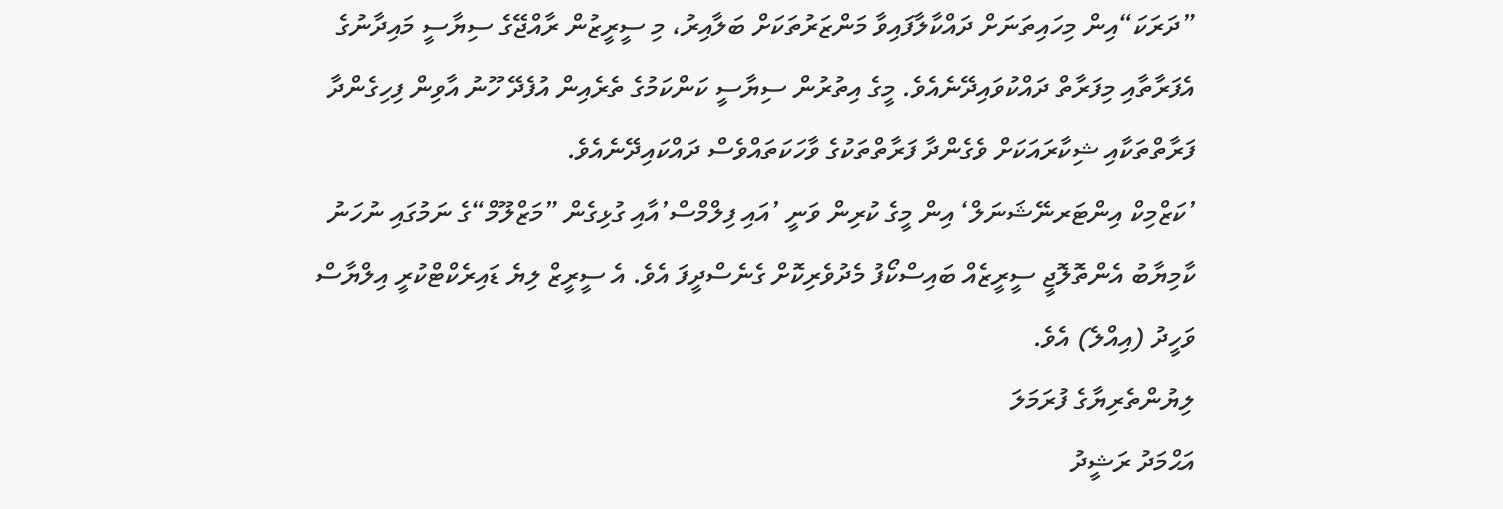”ދަރަކަ“އިން މިހައިތަނަށް ދައްކާލާފައިވާ މަންޒަރުތަކަށް ބަލާއިރު، މި ސީރީޒުން ރާއްޖޭގެ ސިޔާސީ މައިދާނުގެ އެފަރާތާއި މިފަރާތް ދައްކުވައިދޭނެއެވެ. މީގެ އިތުރުން ސިޔާސީ ކަންކަމުގެ ތެރެއިން އުފެދޭ ހޫނު އާވިން ފިހިގެންދާ ފަރާތްތަކާއި ޝިކާރައަކަށް ވެގެންދާ ފަރާތްތަކުގެ ވާހަކަތައްވެސް ދައްކައިދޭނެއެވެ.
’ކަޒްމިކް އިންޓަރނޭޝަނަލް‘ އިން މީގެ ކުރިން ވަނީ ’އައި ފިލްމްސް’އާއި ގުޅިގެން ”މަޒްލޫމް“ގެ ނަމުގައި ނުހަނު ކާމިޔާބު އެންތޮލޮޖީ ސީރީޒެއް ބައިސްކޯފު މެދުވެރިކޮށް ގެނެސްދީފަ އެވެ. އެ ސީރީޒް ލިޔެ ޑައިރެކްޓްކުރީ އިލްޔާސް ވަހީދު (އިއްލެ) އެވެ.
ލިޔުންތެރިޔާގެ ފުރަމަލަ
އަޙްމަދު ރަޝީދު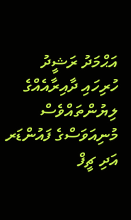އަޙްމަދު ރަޝީދު
ހުރިހައި ދާއިރާއެއްގެ ލިޔުންތައްވެސް މުނިއަވަސްގެ ފައުންޑަރ އަދި ޗީފް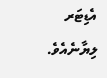އެޑިޓަރ ލިޔާނެއެވެ.